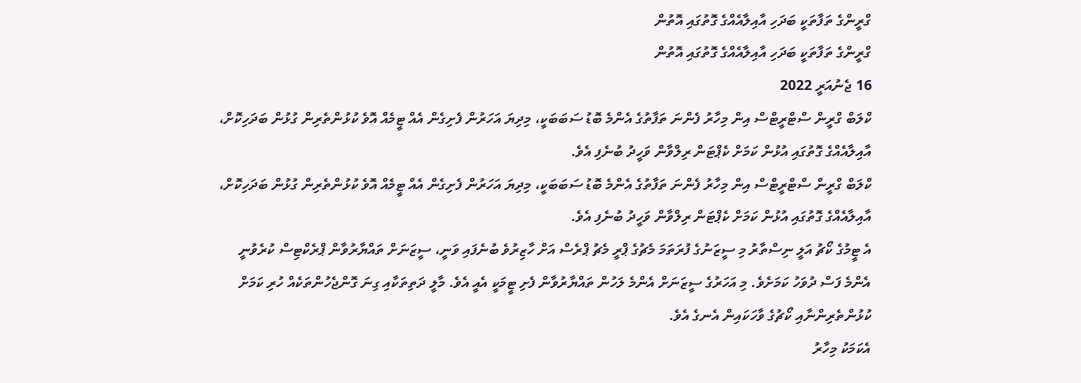ގްރީންގެ ތަފާތަކީ ބަދަހި އާއިލާއެއްގެ ގޮތުގައި އޮތުން
ގްރީންގެ ތަފާތަކީ ބަދަހި އާއިލާއެއްގެ ގޮތުގައި އޮތުން
16 ޖެނުއަރީ 2022
ކްލަބް ގްރީން ސްޓްރީޓްސް އިން މިހާރު ފެންނަ ތަފާތުގެ އެންމެ ބޮޑު ސަބަބަކީ، މިދިޔަ އަހަރުން ފެށިގެން އެއް ޓީމެއް އޮވެ ކުޅުންތެރިން ގުޅުން ބަދަހިކޮށް، އާއިލާއެއްގެ ގޮތުގައި އުޅުން ކަމަށް ކެޕްޓަން ރިލްވާން ވަހީދު ބުނެފި އެވެ.
ކްލަބް ގްރީން ސްޓްރީޓްސް އިން މިހާރު ފެންނަ ތަފާތުގެ އެންމެ ބޮޑު ސަބަބަކީ، މިދިޔަ އަހަރުން ފެށިގެން އެއް ޓީމެއް އޮވެ ކުޅުންތެރިން ގުޅުން ބަދަހިކޮށް، އާއިލާއެއްގެ ގޮތުގައި އުޅުން ކަމަށް ކެޕްޓަން ރިލްވާން ވަހީދު ބުނެފި އެވެ.
އެ ޓީމުގެ ކޯޗު އަލީ ނިސްތާރު މި ސީޒަނުގެ ފުރަތަމަ މެޗުގެ ޕްރީ މެޗު ޕްރެސް އަށް ހާޒިރުވެ ބުނެފައި ވަނީ، ސީޒަނަށް ތައްޔާރުވާން ޕްރެކްޓިސް ކުރެވުނީ އެންމެ ފަސް ދުވަހު ކަމަށެވެ. މި އަހަރުގެ ސީޒަނަށް އެންމެ ލަހުން ތައްޔާރުވާން ފެށި ޓީމަކީ އެއީ އެވެ. މާލީ ދަތިތަކާއި ގިނަ ގޮންޖެހުންތަކެއް ހުރި ކަމަށް ކުޅުންތެރިންނާއި ކޯޗުގެ ވާހަކައިން އެނގެ އެވެ.
އެކަމަކު މިހާރު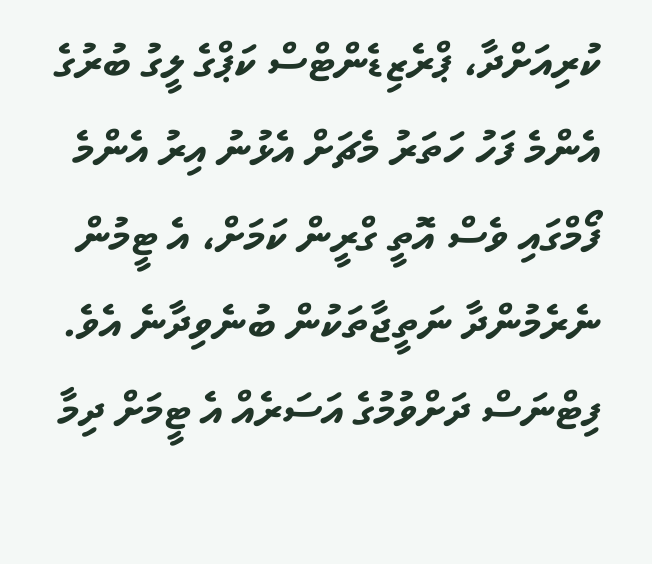ކުރިއަށްދާ، ޕްރެޒިޑެންޓްސް ކަޕްގެ ލީގު ބުރުގެ އެންމެ ފަހު ހަތަރު މެޗަށް އެޅުނު އިރު އެންމެ ފޯމްގައި ވެސް އޮތީ ގްރީން ކަމަށް، އެ ޓީމުން ނެރެމުންދާ ނަތީޖާތަކުން ބުނެވިދާނެ އެވެ. ފިޓްނަސް ދަށްވުމުގެ އަސަރެއް އެ ޓީމަށް ދިމާ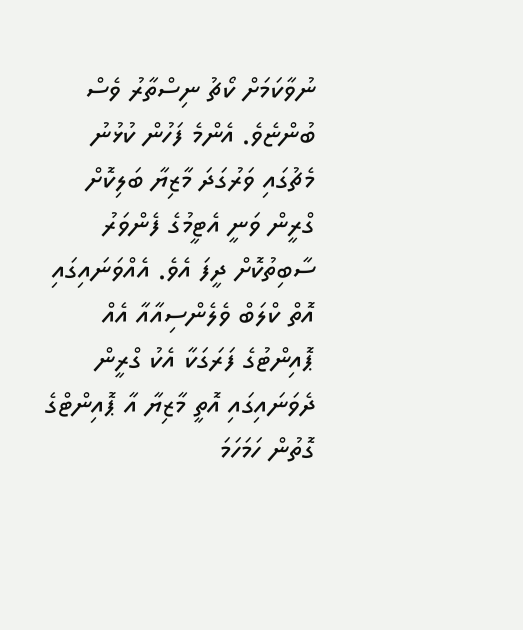ނުވާކަމަށް ކޯޗު ނިސްތާރު ވެސް ބުންޏެވެ. އެންމެ ފަހުން ކުޅުނު މެޗުގައި ވަރުގަދަ މާޒިޔާ ބަލިކޮށް ގްރީން ވަނީ އެޓީމުގެ ފެންވަރު ސާބިތުކޮށް ދީފަ އެވެ. އެއްވަނައިގައި އޮތް ކްލަބް ވެލެންސިއާއާ އެއް ޕޮއިންޓުގެ ފަރަގަކާ އެކު ގްރީން ދެވަނައިގައި އޮތީ މާޒިޔާ އާ ޕޮއިންޓްގެ ގޮތުން ހަމަހަމަ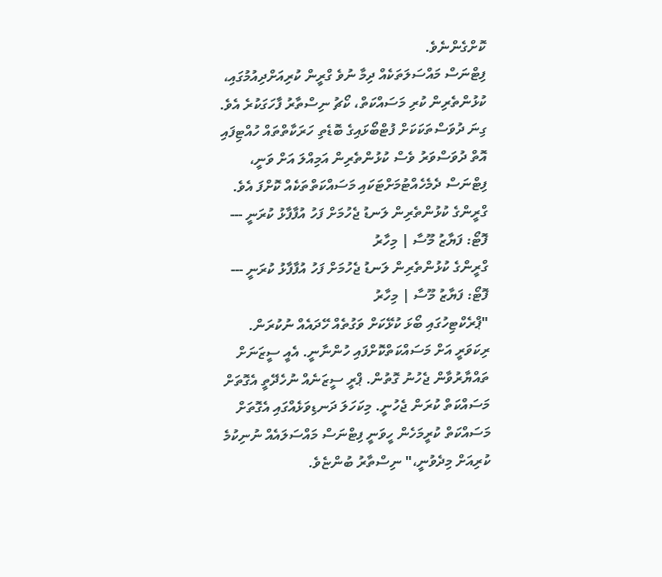ކޮށްގެންނެވެ.
ފިޓްނަސް މައްސަލަތަކެއް ދިމާ ނުވެ ގްރީން ކުރިއަށްދިއުމުގައި، ކުޅުންތެރިން ކުރި މަސައްކަތް، ކޯޗު ނިސްތާރު ފާހަގަކުރެ އެވެ. ގިނަ ދުވަސްތަކަކަށް ފުޓްބޯޅައިގެ ބޮޑެތި ހަރަކާތްތައް ހުއްޓިފައި އޮތް ދުވަސްވަރު ވެސް ކުޅުންތެރިން އަމިއްލަ އަށް ވަނީ، ފިޓްނަސް ދެމެހެއްޓުމަށްޓަކައި މަސައްކަތްތަކެއް ކޮށްފަ އެވެ.
ގްރީންގެ ކުޅުންތެރިން ލަނޑު ޖެހުމަށް ފަހު އުފާފާޅު ކުރަނީ --- ފޮޓޯ: ފަޔާޒު މޫސާ | މިހާރު
ގްރީންގެ ކުޅުންތެރިން ލަނޑު ޖެހުމަށް ފަހު އުފާފާޅު ކުރަނީ --- ފޮޓޯ: ފަޔާޒު މޫސާ | މިހާރު
"ޕްރެކްޓިހުގައި ބޯޅަ ކުޅޭކަށް ވަގުތެއް ހޭދައެއް ނުކުރަން. ރިކަވަރީ އަށް މަސައްކަތްކޮށްފައި ހުންނާނީ. އެއީ ސީޒަނަށް ތައްޔާރުވާން ޖެހުނު ގޮތުން. ޕްރީ ސީޒަނެއް ނުހެދޭތީ އެގޮތަށް މަސައްކަތް ކުރަން ޖެހުނީ. މިކަހަލަ ދަނޑިވަޅެއްގައި އެގޮތަށް މަސައްކަތް ކުރީމަހެން ހީވަނީ ފިޓްނަސް މައްސަލައެއް ނުނިކުމެ ކުރިއަށް މިދެވުނީ،" ނިސްތާރު ބުންޏެވެ.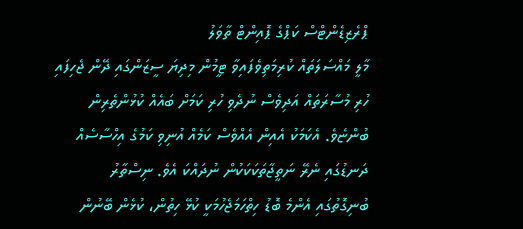ޕްރެޒިޑެންޓްސް ކަޕްގެ ޕޮއިންޓް ތާވަލު
މާލީ މައްސަލަތައް ކުރިމަތިވެފައިވާ ޓީމުން މިދިޔަ ސީޒަންގައި ދޭން ޖެހިފައި ހުރި މުސާރަތައް އަދިވެސް ނުދެވި ހުރި ކަމަށް ބައެއް ކުޅުންތެރިން ބުންޏެވެ. އެކަމަކު އެއިން އެއްވެސް ކަމެއް އުނިވި ކަމުގެ އިހްސާސެއް ދަނޑުގައި ނެރޭ ނަތީޖާތަކަކަކުން ނުދައްކަ އެވެ. ނިސްތާރު ބުނިގޮތުގައި އެންމެ ބޮޑު ހިތްހަމަޖެހުމަކީ ކުޅޭ ހިތުން، ކުޅެން ބޭނުން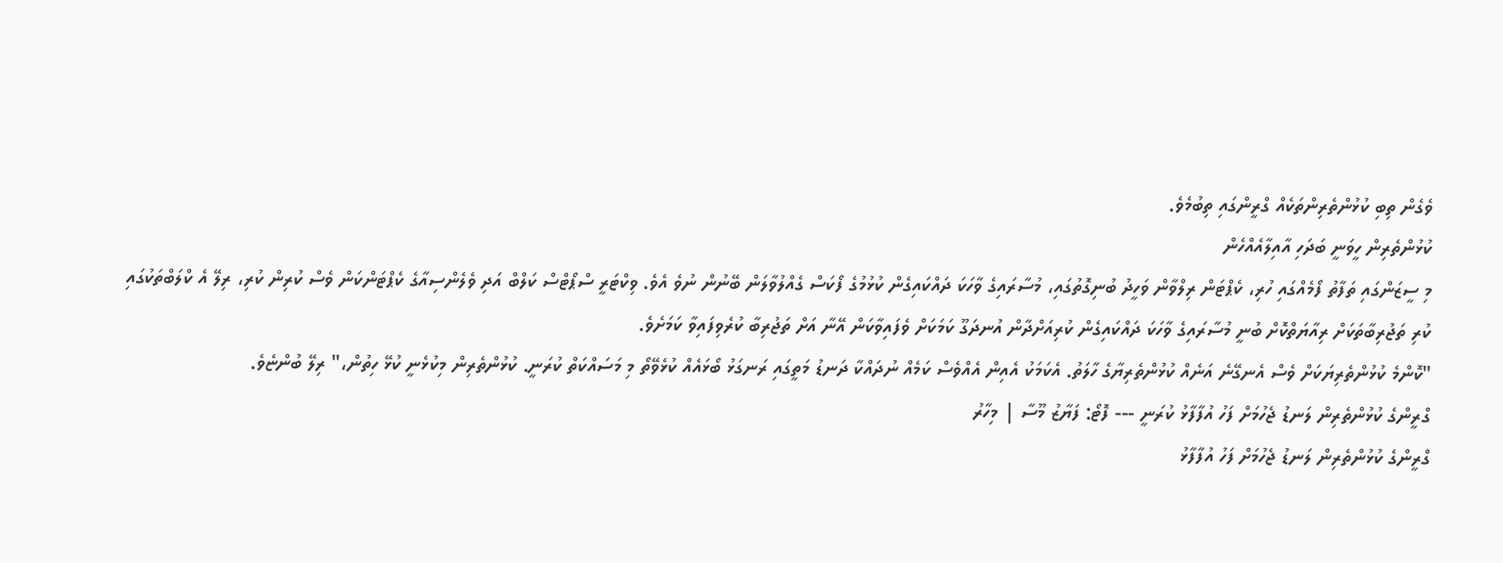ވެގެން ތިބި ކުޅުންތެރިންތަކެއް ގްރީންގައި ތިބުމެވެ.
ކުޅުންތެރިން ހީވަނީ ބަދަހި އާއިލާއެއްހެން
މި ސީޒަންގައި ތަފާތު ފޯމެއްގައި ހުރި، ކެޕްޓަން ރިލްވާން ވަހީދު ބުނިގޮތުގައި، މުސާރައިގެ ވާހަކަ ދައްކައިގެން ކުޅުމުގެ ފޯކަސް ގެއްލުވާލަން ބޭނުން ނުވެ އެވެ. ވިކްޓަރީ ސްޕޯޓްސް ކަލްބް އަދި ވެލެންސިއާގެ ކެޕްޓަންކަން ވެސް ކުރިން ކުރި، ރިލޭ އެ ކްލަބްތަކުގައި ކުރި ތަޖުރިބާތަކަށް ރިއާޔަތްކޮށް ބުނީ މުސާރައިގެ ވާހަކަ ދައްކައިގެން ކުރިއަށްދާން އުނދަގޫ ކަމަކަށް ވެފައިވާކަން އޭނާ އަށް ތަޖުރިބާ ކުރެވިފައިވާ ކަމަށެވެ.
"ކޮންމެ ކުޅުންތެރިޔަކަށް ވެސް އެނގޭނެ އަނެއް ކުޅުންތެރިޔާގެ ހާލަތު. އެކަމަކު އެއިން އެއްވެސް ކަމެއް ނުދައްކާ ދަނޑު މަތީގައި ރަނގަޅު ބޯޅައެއް ކުޅެވޭތޯ މި މަސައްކަތް ކުރަނީ. ކުޅުންތެރިން މިކުޅެނީ ކުޅޭ ހިތުން،" ރިލޭ ބުންޏެވެ.
ގްރީންގެ ކުޅުންތެރިން ލަނޑު ޖެހުމަށް ފަހު އުފާފާޅު ކުރަނީ --- ފޮޓޯ: ފަޔާޒު މޫސާ | މިހާރު
ގްރީންގެ ކުޅުންތެރިން ލަނޑު ޖެހުމަށް ފަހު އުފާފާޅު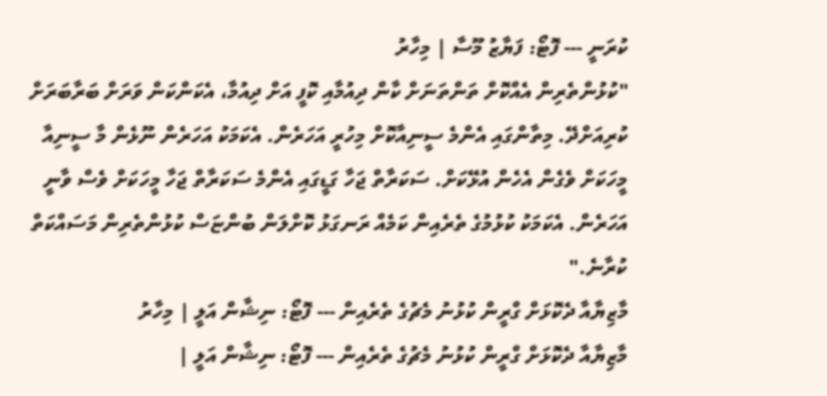ކުރަނީ --- ފޮޓޯ: ފަޔާޒު މޫސާ | މިހާރު
"ކުޅުންތެރިން އެއްކޮށް ތަންތަނަށް ކާން ދިއުމާއި ކޮފީ އަށް ދިއުމާ، އެކަންކަން ވަރަށް ބަރާބަރަށް ކުރިއަށްދޭ. މިތާންގައި އެންމެ ސީނިއާކޮށް މިހުރީ އަހަރެން. އެކަމަކު އަހަރެން ނޫޅެން މާ ސީނިއާ މީހަކަށް ވެގެން އެހެން އުޅޭކަށް. ސަކަރާތް ޖަހާ ގަޑީގައި އެންމެ ސަކަރާތް ޖަހާ މީހަކަށް ވެސް ވާނީ އަހަރެން. އެކަމަކު ކުޅުމުގެ ތެރެއިން ކަމެއް ރަނގަޅު ކޮށްލަން ބުންޏަސް ކުޅުންތެރިން މަސައްކަތް ކުރާނެ."
މާޒިޔާއާ ދެކޮޅަށް ގްރީން ކުޅުނު މެޗުގެ ތެރެއިން --- ފޮޓޯ: ނިޝާން އަލީ | މިހާރު
މާޒިޔާއާ ދެކޮޅަށް ގްރީން ކުޅުނު މެޗުގެ ތެރެއިން --- ފޮޓޯ: ނިޝާން އަލީ |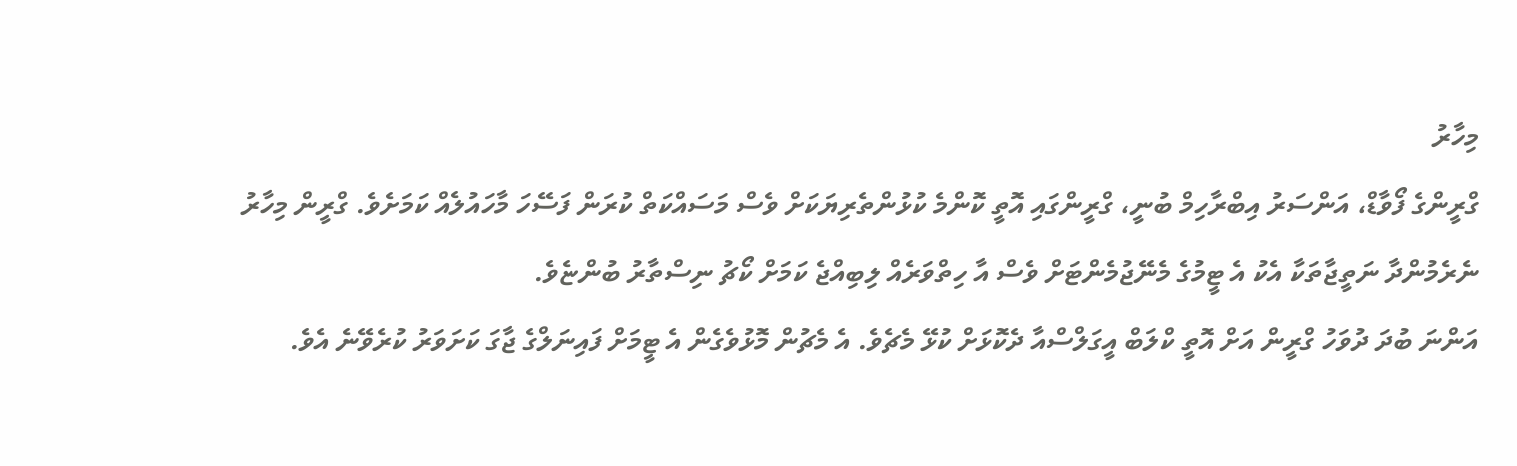މިހާރު
ގްރީންގެ ފޯވާޑް، އަންސަރު އިބްރާހިމް ބުނީ، ގްރީންގައި އޮތީ ކޮންމެ ކުޅުންތެރިޔަކަށް ވެސް މަސައްކަތް ކުރަން ފަސޭހަ މާހައުލެއް ކަމަށެވެ. ގްރީން މިހާރު ނެރެމުންދާ ނަތީޖާތަކާ އެކު އެ ޓީމުގެ މެނޭޖުމެންޓަށް ވެސް އާ ހިތްވަރެއް ލިބިއްޖެ ކަމަށް ކޯޗު ނިސްތާރު ބުންޏެވެ.
އަންނަ ބުދަ ދުވަހު ގްރީން އަށް އޮތީ ކްލަބް އީގަލްސްއާ ދެކޮޅަށް ކުޅޭ މެޗެވެ. އެ މެޗުން މޮޅުވެގެން އެ ޓީމަށް ފައިނަލްގެ ޖާގަ ކަށަވަރު ކުރެވޭނެ އެވެ.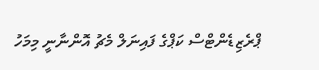ޕްރެޒިޑެންޓްސް ކަޕްގެ ފައިނަލް މެޗު އޮންނާނީ މިމަހު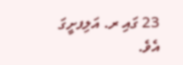23 ގައި ރ. އަލިފށީގަ އެވެ.